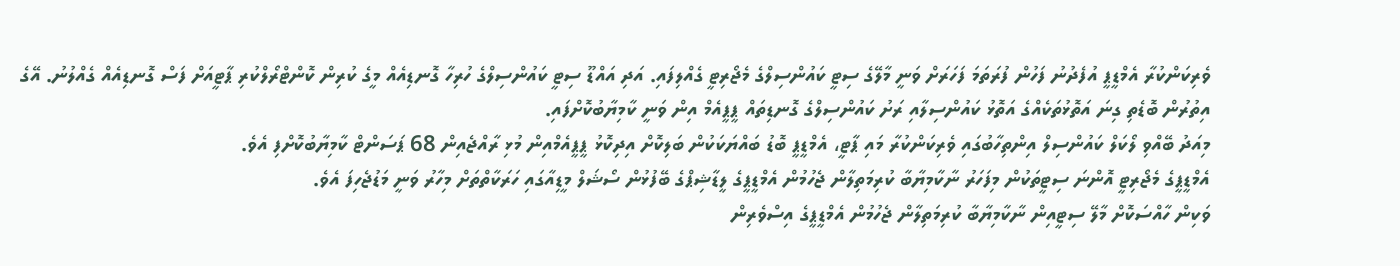ވެރިކަންކުރާ އެމްޑީޕީ އުފެދުނު ފަހުން ފުރަތަމަ ފަހަރަށް ވަނީ މާލޭގެ ސިޓީ ކައުންސިލްގެ މެޖޯރިޓީ ގެއްލިފައި. އަދި އައްޑޫ ސިޓީ ކައުންސިލްގެ ހުރިހާ ގޮނޑިއެއް މީގެ ކުރިން ކޮންޓްރޯލްކުރި ޕާޓީއަށް ފަސް ގޮނޑިއެއް ގެއްލުނު. އޭގެ އިތުރުން ބޮޑެތި ގިނަ އަތޮޅުތަކެއްގެ އަތޮޅު ކައުންސިލާއި ރަށު ކައުންސިލްގެ ގޮނޑިތައް ޕީޕީއެމް އިން ވަނީ ކާމިޔާބުކޮށްފައި.
މިއަދު ބޭއްވި ލޯކަލް ކައުންސިލް އިންތިހާބުގައި ވެރިކަންކުރާ މައި ޕާޓީ، އެމްޑީޕީ ބޮޑު ބައްޔަކަކުން ބަލިކޮށް އިދިކޮޅު ޕީޕީއެމްއިން މުޅި ރާއްޖެއިން 68 ޕަސަންޓް ކާމިޔާބުކޮށްފި އެވެ.
އެމްޑީޕީގެ މެޖޯރިޓީ އޮންނަ ސިޓީތަކުން މިފަހަރު ނާކާމިޔާބާ ކުރިމަތިލާން ޖެހުމުން އެމްޑީޕީގެ ލީޑާޝިޕްގެ ބޭފުޅުން ސޯޝަލް މީޑިއާގައި ހަރަކާތްތަށް މިހާރު ވަނީ މަޑުޖެހިފަ އެވެ.
ވަކިން ހާއްސަކޮށް މާލޭ ސިޓީއިން ނާކާމިޔާބާ ކުރިމަތިލާން ޖެހުމުން އެމްޑީޕީގެ އިސްވެރިން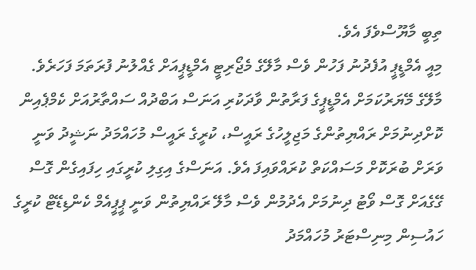ތިބީ މާޔޫސްވެފަ އެވެ.
މިއީ އެމްޑީޕީ އުފެދުނު ފަހުން ވެސް މާލޭގެ މެޖޯރިޓީ އެމްޑީޕީއަށް ގެއްލުނު ފުރަތަމަ ފަހަރެވެ.
މާލޭގެ މޭޔަރުކަމަށް އެމްޑީޕީގެ ފަރާތުން ވާދަކުރި އަނަސް އަބްދުއް ސައްތާރުއަށް ކެމްޕެއިން ކޮށްދިނުމަށް ރައްޔިތުންގެ މަޖިލީހުގެ ރައީސް، ކުރީގެ ރައީސް މުހައްމަދު ނަޝީދު ވަނީ ވަރަށް ބުރަކޮށް މަސައްކަތް ކުރައްވައިފަ އެވެ. އަނަސްގެ އިގިލި ކުރީގައި ހިފައިގެން ގޮސް ގޭގެއަށް ގޮސް ވޯޓު ދިނުމަށް އެދުމުން ވެސް މާލޭ ރައްޔިތުން ވަނީ ޕީޕީއެމް ކެންޑިޑޭޓް ކުރީގެ ހައުސިން މިނިސްޓަރު މުހައްމަދު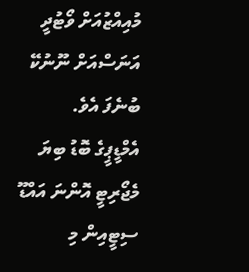މުއިއްޒުއަށް ވޯޓުދީ އަނަސްއަށް ނޫނުކޭ ބުނެފަ އެވެ.
އެމްޑީޕީގެ ބޮޑު ބިޔަ މެޖޯރިޓީ އޮންނަ އައްޑޫ ސިޓީއިން މި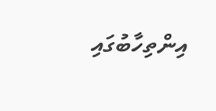އިންތިހާބުގައި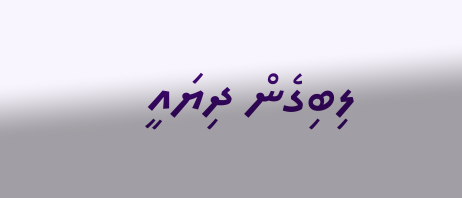ލިބިގެން ދިޔައީ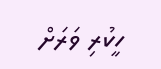ހީކުރި ވަރަށް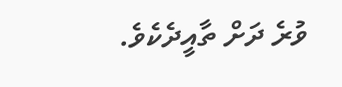ވުރެ ދަށް ތާއީދެކެވެ.